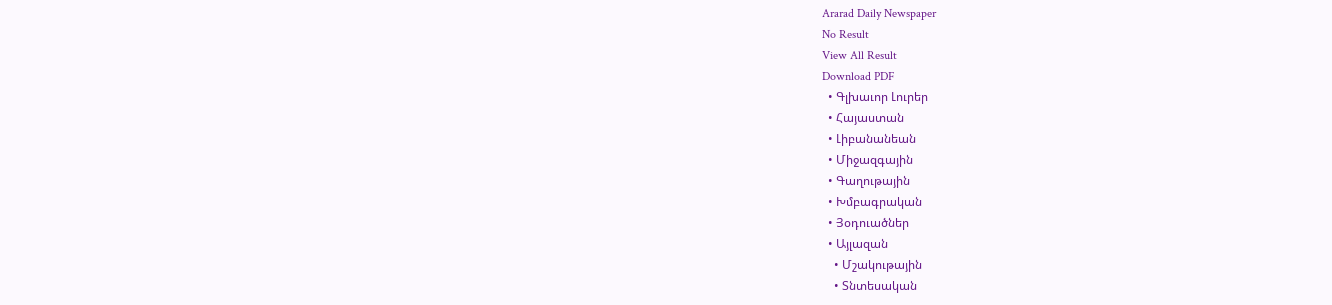Ararad Daily Newspaper
No Result
View All Result
Download PDF
  • Գլխաւոր Լուրեր
  • Հայաստան
  • Լիբանանեան
  • Միջազգային
  • Գաղութային
  • Խմբագրական
  • Յօդուածներ
  • Այլազան
    • Մշակութային
    • Տնտեսական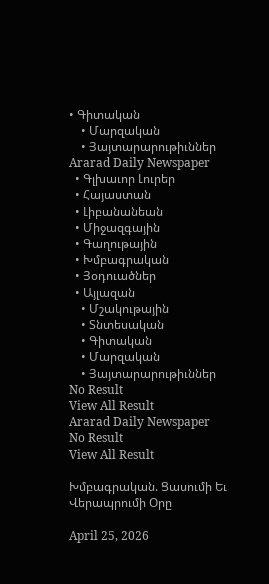• Գիտական
    • Մարզական
    • Յայտարարութիւններ
Ararad Daily Newspaper
  • Գլխաւոր Լուրեր
  • Հայաստան
  • Լիբանանեան
  • Միջազգային
  • Գաղութային
  • Խմբագրական
  • Յօդուածներ
  • Այլազան
    • Մշակութային
    • Տնտեսական
    • Գիտական
    • Մարզական
    • Յայտարարութիւններ
No Result
View All Result
Ararad Daily Newspaper
No Result
View All Result

Խմբագրական. Ցասումի Եւ Վերապրումի Օրը

April 25, 2026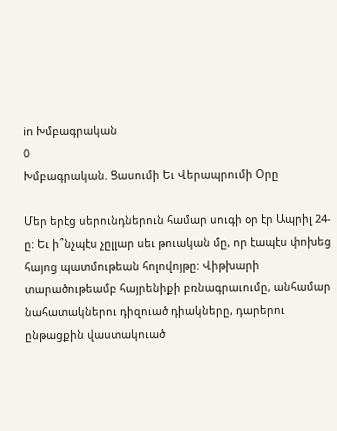in Խմբագրական
0
Խմբագրական. Ցասումի Եւ Վերապրումի Օրը

Մեր երէց սերունդներուն համար սուգի օր էր Ապրիլ 24-ը: Եւ ի՞նչպէս չըլլար սեւ թուական մը, որ էապէս փոխեց հայոց պատմութեան հոլովոյթը: Վիթխարի տարածութեամբ հայրենիքի բռնագրաւումը, անհամար նահատակներու դիզուած դիակները, դարերու ընթացքին վաստակուած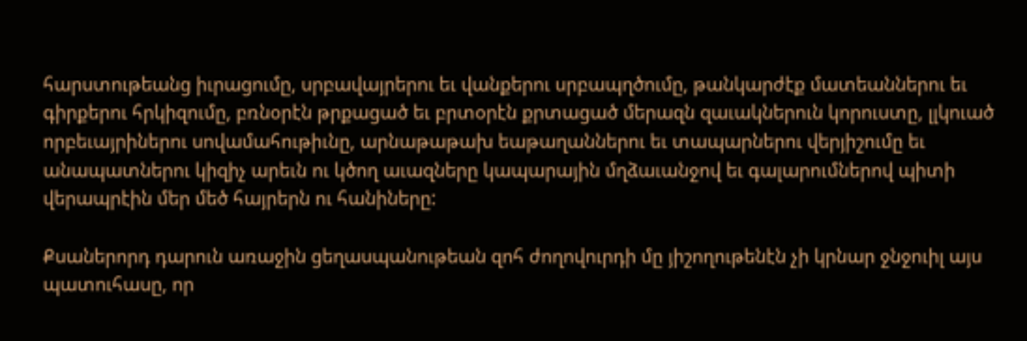հարստութեանց իւրացումը, սրբավայրերու եւ վանքերու սրբապղծումը, թանկարժէք մատեաններու եւ գիրքերու հրկիզումը, բռնօրէն թրքացած եւ բրտօրէն քրտացած մերազն զաւակներուն կորուստը, լլկուած որբեւայրիներու սովամահութիւնը, արնաթաթախ եաթաղաններու եւ տապարներու վերյիշումը եւ անապատներու կիզիչ արեւն ու կծող աւազները կապարային մղձաւանջով եւ գալարումներով պիտի վերապրէին մեր մեծ հայրերն ու հանիները:

Քսաներորդ դարուն առաջին ցեղասպանութեան զոհ ժողովուրդի մը յիշողութենէն չի կրնար ջնջուիլ այս պատուհասը, որ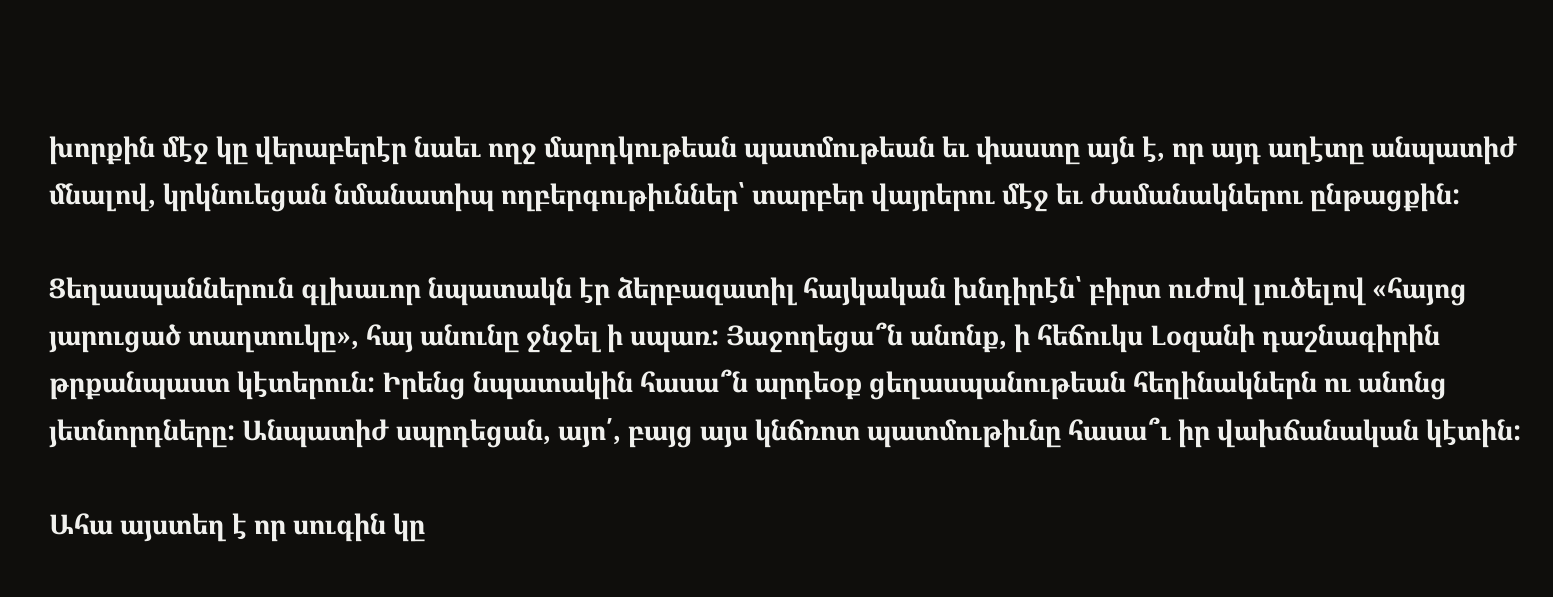խորքին մէջ կը վերաբերէր նաեւ ողջ մարդկութեան պատմութեան եւ փաստը այն է, որ այդ աղէտը անպատիժ մնալով, կրկնուեցան նմանատիպ ողբերգութիւններ՝ տարբեր վայրերու մէջ եւ ժամանակներու ընթացքին:

Ցեղասպաններուն գլխաւոր նպատակն էր ձերբազատիլ հայկական խնդիրէն՝ բիրտ ուժով լուծելով «հայոց յարուցած տաղտուկը», հայ անունը ջնջել ի սպառ: Յաջողեցա՞ն անոնք, ի հեճուկս Լօզանի դաշնագիրին թրքանպաստ կէտերուն: Իրենց նպատակին հասա՞ն արդեօք ցեղասպանութեան հեղինակներն ու անոնց յետնորդները: Անպատիժ սպրդեցան, այո՛, բայց այս կնճռոտ պատմութիւնը հասա՞ւ իր վախճանական կէտին:

Ահա այստեղ է որ սուգին կը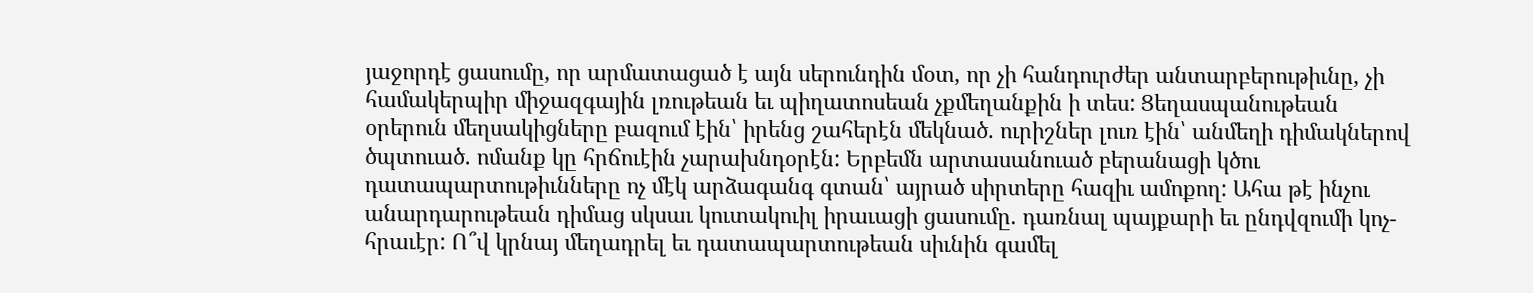յաջորդէ ցասումը, որ արմատացած է այն սերունդին մօտ, որ չի հանդուրժեր անտարբերութիւնը, չի համակերպիր միջազգային լռութեան եւ պիղատոսեան չքմեղանքին ի տես: Ցեղասպանութեան օրերուն մեղսակիցները բազում էին՝ իրենց շահերէն մեկնած. ուրիշներ լուռ էին՝ անմեղի դիմակներով ծպտուած. ոմանք կը հրճուէին չարախնդօրէն: Երբեմն արտասանուած բերանացի կծու դատապարտութիւնները ոչ մէկ արձագանգ գտան՝ այրած սիրտերը հազիւ ամոքող: Ահա թէ ինչու անարդարութեան դիմաց սկսաւ կուտակուիլ իրաւացի ցասումը. դառնալ պայքարի եւ ընդվզումի կոչ-հրաւէր: Ո՞վ կրնայ մեղադրել եւ դատապարտութեան սիւնին գամել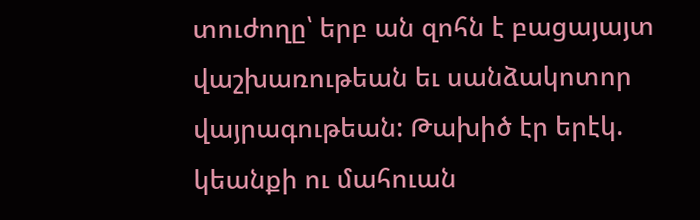տուժողը՝ երբ ան զոհն է բացայայտ վաշխառութեան եւ սանձակոտոր վայրագութեան: Թախիծ էր երէկ. կեանքի ու մահուան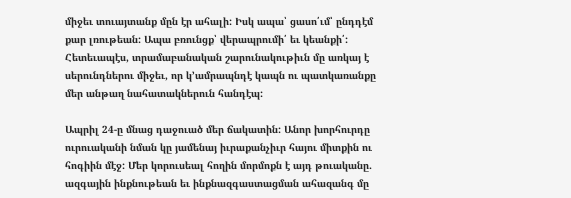միջեւ տուայտանք մըն էր ահալի: Իսկ ապա՝ ցասո՛ւմ՝ ընդդէմ քար լռութեան: Ապա բռունցք՝ վերապրումի՛ եւ կեանքի՛: Հետեւապէս, տրամաբանական շարունակութիւն մը առկայ է սերունդներու միջեւ, որ կ’ամրապնդէ կապն ու պատկառանքը մեր անթաղ նահատակներուն հանդէպ:

Ապրիլ 24-ը մնաց դաջուած մեր ճակատին: Անոր խորհուրդը ուրուականի նման կը յամենայ իւրաքանչիւր հայու միտքին ու հոգիին մէջ: Մեր կորուսեալ հողին մորմոքն է այդ թուականը. ազգային ինքնութեան եւ ինքնազգաստացման ահազանգ մը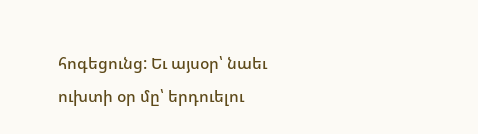հոգեցունց: Եւ այսօր՝ նաեւ ուխտի օր մը՝ երդուելու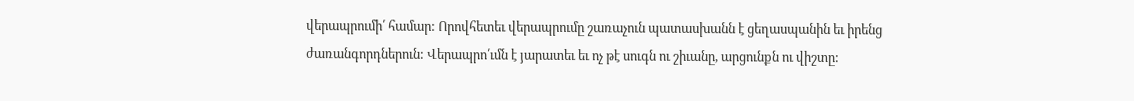վերապրումի՛ համար: Որովհետեւ վերապրումը շառաչուն պատասխանն է ցեղասպանին եւ իրենց ժառանգորդներուն: Վերապրո՛ւմն է յարատեւ եւ ոչ թէ սուգն ու շիւանը, արցունքն ու վիշտը: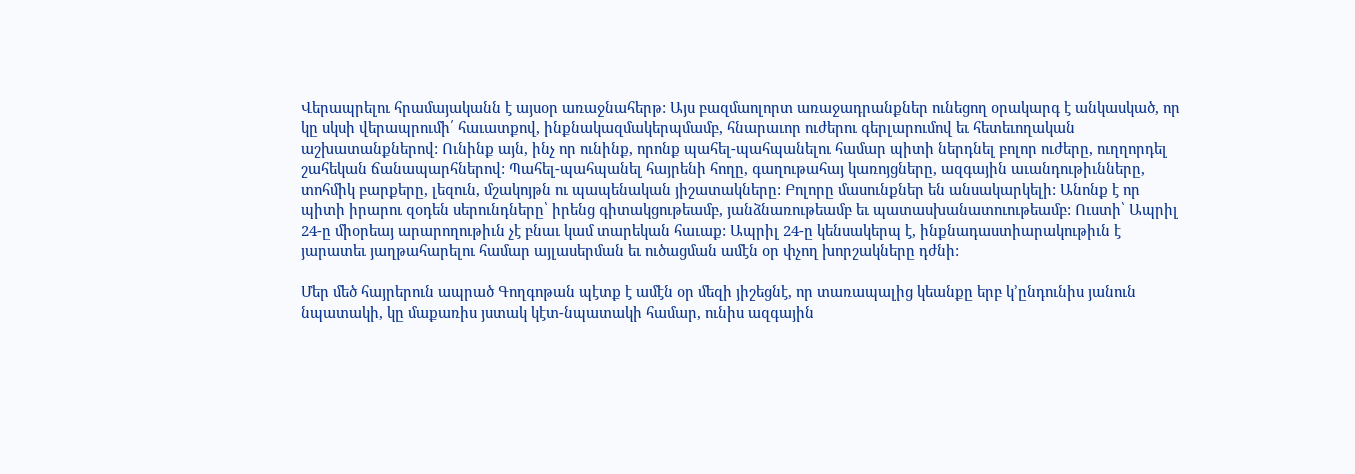Վերապրելու հրամայականն է այսօր առաջնահերթ: Այս բազմաոլորտ առաջադրանքներ ունեցող օրակարգ է անկասկած, որ կը սկսի վերապրումի՛ հաւատքով, ինքնակազմակերպմամբ, հնարաւոր ուժերու գերլարումով եւ հետեւողական աշխատանքներով: Ունինք այն, ինչ որ ունինք, որոնք պահել-պահպանելու համար պիտի ներդնել բոլոր ուժերը, ուղղորդել շահեկան ճանապարհներով: Պահել-պահպանել հայրենի հողը, գաղութահայ կառոյցները, ազգային աւանդութիւնները, տոհմիկ բարքերը, լեզուն, մշակոյթն ու պապենական յիշատակները: Բոլորը մասունքներ են անսակարկելի: Անոնք է որ պիտի իրարու զօդեն սերունդները՝ իրենց գիտակցութեամբ, յանձնառութեամբ եւ պատասխանատուութեամբ: Ուստի՝ Ապրիլ 24-ը միօրեայ արարողութիւն չէ բնաւ կամ տարեկան հաւաք: Ապրիլ 24-ը կենսակերպ է, ինքնադաստիարակութիւն է յարատեւ յաղթահարելու համար այլասերման եւ ուծացման ամէն օր փչող խորշակները դժնի:

Մեր մեծ հայրերուն ապրած Գողգոթան պէտք է ամէն օր մեզի յիշեցնէ, որ տառապալից կեանքը երբ կ’ընդունիս յանուն նպատակի, կը մաքառիս յստակ կէտ-նպատակի համար, ունիս ազգային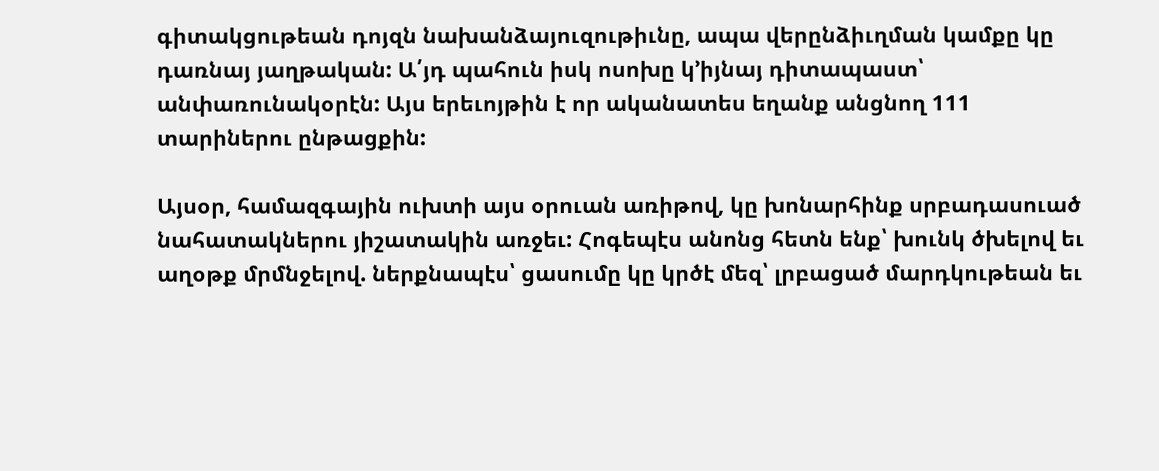գիտակցութեան դոյզն նախանձայուզութիւնը, ապա վերընձիւղման կամքը կը դառնայ յաղթական: Ա՛յդ պահուն իսկ ոսոխը կ’իյնայ դիտապաստ՝ անփառունակօրէն: Այս երեւոյթին է որ ականատես եղանք անցնող 111 տարիներու ընթացքին:

Այսօր, համազգային ուխտի այս օրուան առիթով, կը խոնարհինք սրբադասուած նահատակներու յիշատակին առջեւ: Հոգեպէս անոնց հետն ենք՝ խունկ ծխելով եւ աղօթք մրմնջելով. ներքնապէս՝ ցասումը կը կրծէ մեզ՝ լրբացած մարդկութեան եւ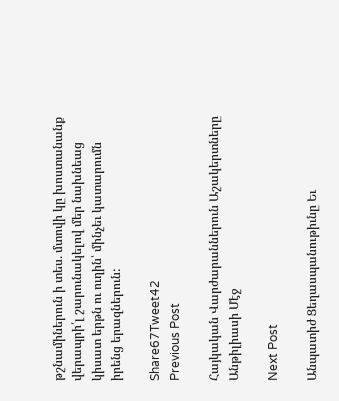թշնամիներուն ի տես. մտովի կը խոստանանք վերապրի՛լ շարունակելով մեր նախնեաց կիսատ երթն ու ուղին՝ մինչեւ կատարումն իրենց երազներուն:

Share67Tweet42
Previous Post

Հայկական Վարժարաններուն Աշակերտները Անթիլիասի Մէջ

Next Post

Անպատիժ Ցեղասպանութիւնը Եւ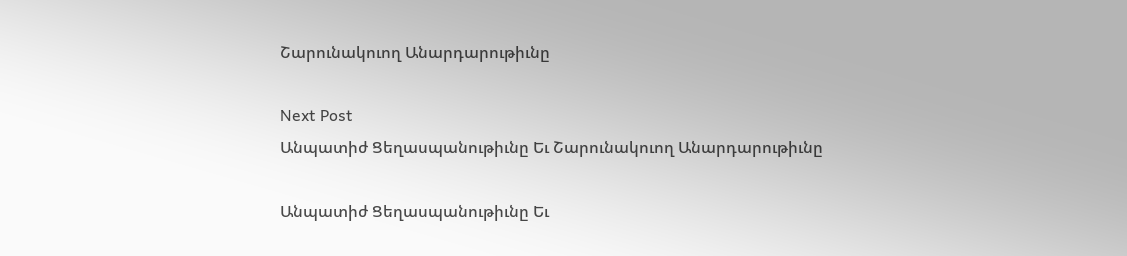Շարունակուող Անարդարութիւնը

Next Post
Անպատիժ Ցեղասպանութիւնը Եւ Շարունակուող Անարդարութիւնը

Անպատիժ Ցեղասպանութիւնը Եւ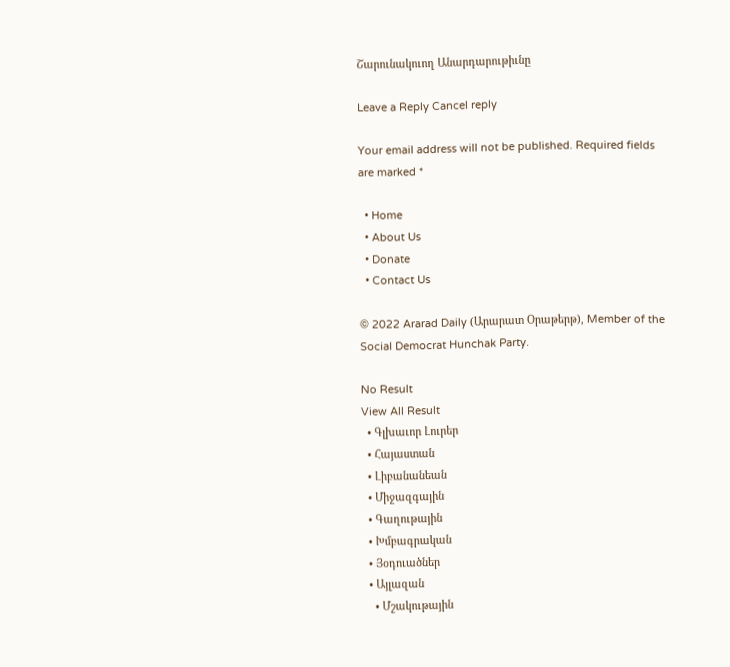Շարունակուող Անարդարութիւնը

Leave a Reply Cancel reply

Your email address will not be published. Required fields are marked *

  • Home
  • About Us
  • Donate
  • Contact Us

© 2022 Ararad Daily (Արարատ Օրաթերթ), Member of the Social Democrat Hunchak Party.

No Result
View All Result
  • Գլխաւոր Լուրեր
  • Հայաստան
  • Լիբանանեան
  • Միջազգային
  • Գաղութային
  • Խմբագրական
  • Յօդուածներ
  • Այլազան
    • Մշակութային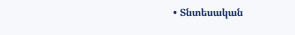• Տնտեսական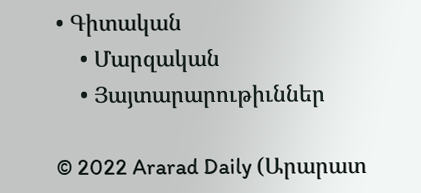• Գիտական
    • Մարզական
    • Յայտարարութիւններ

© 2022 Ararad Daily (Արարատ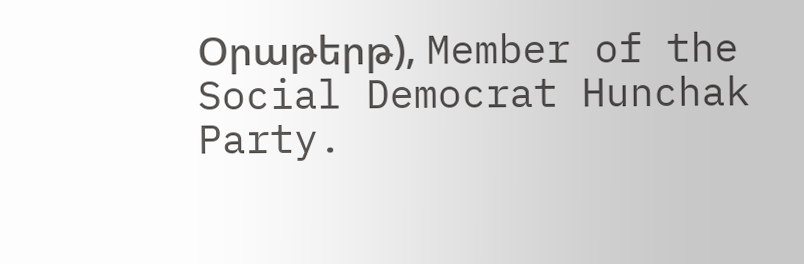Օրաթերթ), Member of the Social Democrat Hunchak Party.